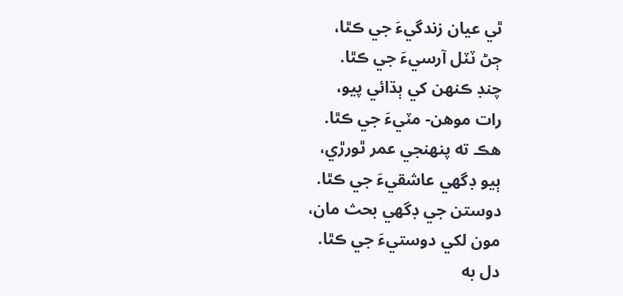ٿي عيان زندگيءَ جي ڪٿا،
ڄڻ ٽٽل آرسيءَ جي ڪٿا.
چنڊ ڪنهن کي ٻڌائي پيو،
رات موهن- مٽيءَ جي ڪٿا.
هڪ ته پنهنجي عمر ٿورڙي،
ٻيو ڊگهي عاشقيءَ جي ڪٿا.
دوستن جي ڊگهي بحث مان،
مون لکي دوستيءَ جي ڪٿا.
دل به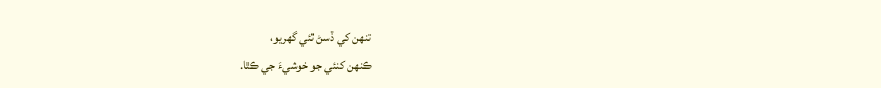تنهن کي ڏسڻ ٿئي گهريو،
ڪنهن کنئي جو خوشيءَ جي ڪٿا.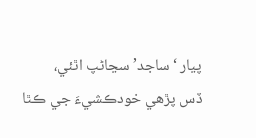پيار ‘ساجد’ سڃاڻپ اٿئي،
ڏس پڙهي خودڪشيءَ جي ڪٿا